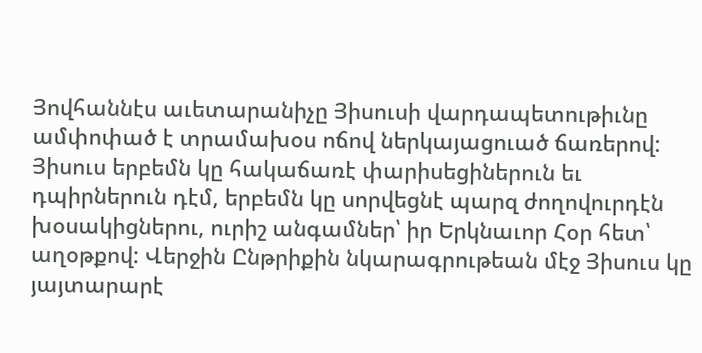Յովհաննէս աւետարանիչը Յիսուսի վարդապետութիւնը ամփոփած է տրամախօս ոճով ներկայացուած ճառերով: Յիսուս երբեմն կը հակաճառէ փարիսեցիներուն եւ դպիրներուն դէմ, երբեմն կը սորվեցնէ պարզ ժողովուրդէն խօսակիցներու, ուրիշ անգամներ՝ իր Երկնաւոր Հօր հետ՝ աղօթքով: Վերջին Ընթրիքին նկարագրութեան մէջ Յիսուս կը յայտարարէ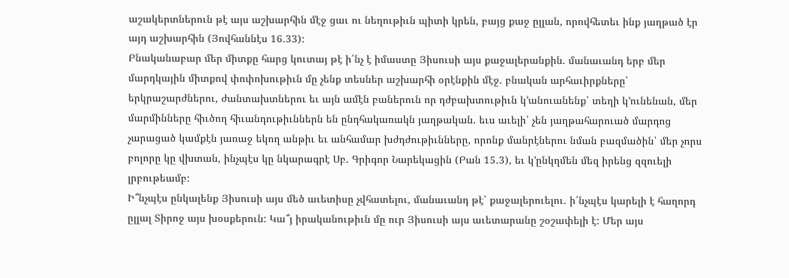աշակերտներուն թէ այս աշխարհին մէջ ցաւ ու նեղութիւն պիտի կրեն, բայց քաջ ըլլան, որովհետեւ ինք յաղթած էր այդ աշխարհին (Յովհաննէս 16.33):
Բնականաբար մեր միտքը հարց կուտայ թէ ի՛նչ է իմաստը Յիսուսի այս քաջալերանքին. մանաւանդ երբ մեր մարդկային միտքով փոփոխութիւն մը չենք տեսներ աշխարհի օրէնքին մէջ. բնական արհաւիրքները՝ երկրաշարժներու, ժանտախտներու եւ այն ամէն բաներուն որ դժբախտութիւն կ’անուանենք՝ տեղի կ’ունենան, մեր մարմինները հիւծող հիւանդութիւններն են ընդհակառակն յաղթական. եւս աւելի՝ չեն յաղթահարուած մարդոց չարացած կամքէն յառաջ եկող անթիւ եւ անհամար խժդժութիւնները, որոնք մանրէներու նման բազմածին՝ մեր չորս բոլորը կը վխտան, ինչպէս կը նկարագրէ Սբ. Գրիգոր Նարեկացին (Բան 15.3), եւ կ’ընկղմեն մեզ իրենց զզուելի լրբութեամբ:
Ի՞նչպէս ընկալենք Յիսուսի այս մեծ աւետիսը չվհատելու, մանաւանդ թէ՝ քաջալերուելու. ի՛նչպէս կարելի է հաղորդ ըլլալ Տիրոջ այս խօսքերուն: Կա՞յ իրականութիւն մը ուր Յիսուսի այս աւետարանը շօշափելի է: Մեր այս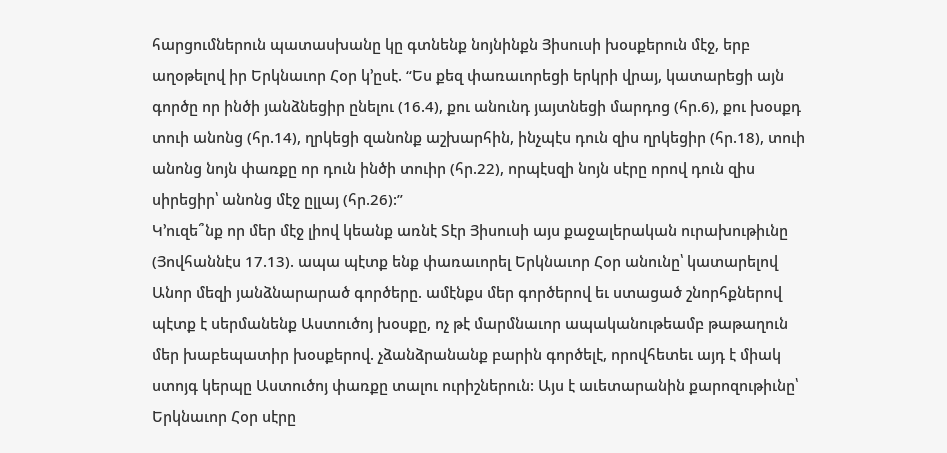հարցումներուն պատասխանը կը գտնենք նոյնինքն Յիսուսի խօսքերուն մէջ, երբ աղօթելով իր Երկնաւոր Հօր կ’ըսէ. “Ես քեզ փառաւորեցի երկրի վրայ, կատարեցի այն գործը որ ինծի յանձնեցիր ընելու (16.4), քու անունդ յայտնեցի մարդոց (հր.6), քու խօսքդ տուի անոնց (հր.14), ղրկեցի զանոնք աշխարհին, ինչպէս դուն զիս ղրկեցիր (հր.18), տուի անոնց նոյն փառքը որ դուն ինծի տուիր (հր.22), որպէսզի նոյն սէրը որով դուն զիս սիրեցիր՝ անոնց մէջ ըլլայ (հր.26):”
Կ’ուզե՞նք որ մեր մէջ լիով կեանք առնէ Տէր Յիսուսի այս քաջալերական ուրախութիւնը (Յովհաննէս 17.13). ապա պէտք ենք փառաւորել Երկնաւոր Հօր անունը՝ կատարելով Անոր մեզի յանձնարարած գործերը. ամէնքս մեր գործերով եւ ստացած շնորհքներով պէտք է սերմանենք Աստուծոյ խօսքը, ոչ թէ մարմնաւոր ապականութեամբ թաթաղուն մեր խաբեպատիր խօսքերով. չձանձրանանք բարին գործելէ, որովհետեւ այդ է միակ ստոյգ կերպը Աստուծոյ փառքը տալու ուրիշներուն: Այս է աւետարանին քարոզութիւնը՝ Երկնաւոր Հօր սէրը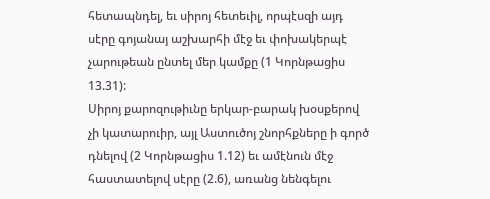հետապնդել, եւ սիրոյ հետեւիլ, որպէսզի այդ սէրը գոյանայ աշխարհի մէջ եւ փոխակերպէ չարութեան ընտել մեր կամքը (1 Կորնթացիս 13.31):
Սիրոյ քարոզութիւնը երկար-բարակ խօսքերով չի կատարուիր, այլ Աստուծոյ շնորհքները ի գործ դնելով (2 Կորնթացիս 1.12) եւ ամէնուն մէջ հաստատելով սէրը (2.6), առանց նենգելու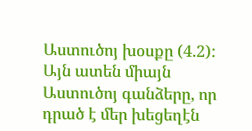Աստուծոյ խօսքը (4.2): Այն ատեն միայն Աստուծոյ գանձերը, որ դրած է մեր խեցեղէն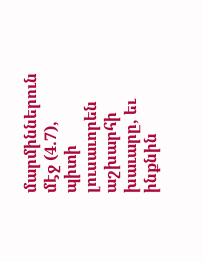մարմիններուն մէջ (4.7), պիտի լուսաւորեն աշխարհի խաւարը, եւ ինքնին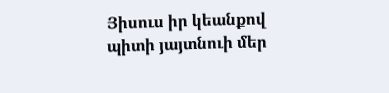Յիսուս իր կեանքով պիտի յայտնուի մեր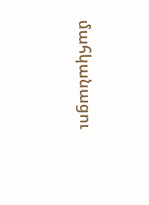մահկանացու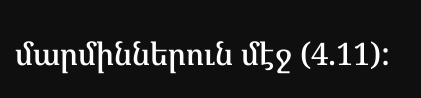մարմիններուն մէջ (4.11):